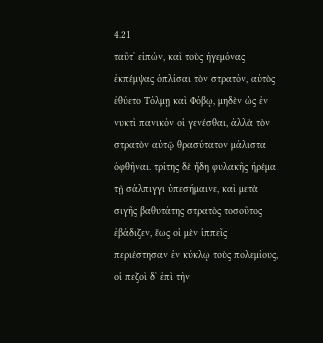4.21
ταῦτʼ εἰπών, καὶ τοὺς ἡγεμόνας ἐκπέμψας ὁπλίσαι τὸν στρατόν, αὐτὸς ἐθύετο Τόλμῃ καὶ Φόβῳ, μηδὲν ὡς ἐν νυκτὶ πανικόν οἱ γενέσθαι, ἀλλὰ τὸν στρατὸν αὐτῷ θρασύτατον μάλιστα ὀφθῆναι. τρίτης δὲ ἤδη φυλακῆς ἠρέμα τῇ σάλπιγγι ὑπεσήμαινε, καὶ μετὰ σιγῆς βαθυτάτης στρατὸς τοσοῦτος ἐβάδιζεν, ἕως οἱ μὲν ἱππεῖς περιέστησαν ἐν κύκλῳ τοὺς πολεμίους, οἱ πεζοὶ δʼ ἐπὶ τὴν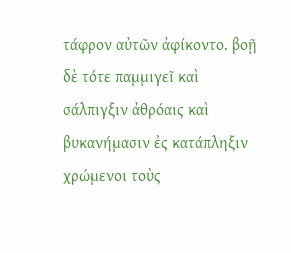τάφρον αὐτῶν ἀφίκοντο. βοῇ δὲ τότε παμμιγεῖ καὶ σάλπιγξιν ἀθρόαις καὶ βυκανήμασιν ἐς κατάπληξιν χρώμενοι τοὺς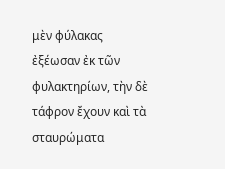μὲν φύλακας ἐξέωσαν ἐκ τῶν φυλακτηρίων, τὴν δὲ τάφρον ἔχουν καὶ τὰ σταυρώματα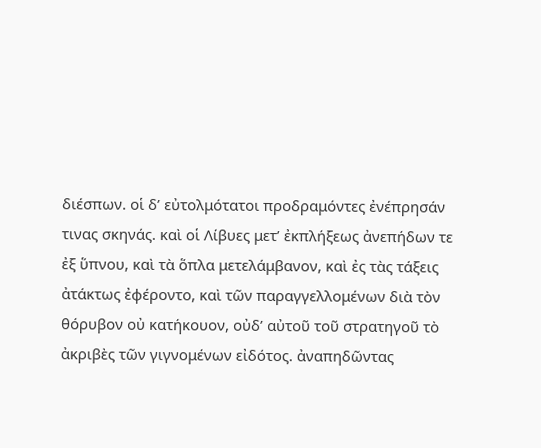διέσπων. οἱ δʼ εὐτολμότατοι προδραμόντες ἐνέπρησάν τινας σκηνάς. καὶ οἱ Λίβυες μετʼ ἐκπλήξεως ἀνεπήδων τε ἐξ ὕπνου, καὶ τὰ ὅπλα μετελάμβανον, καὶ ἐς τὰς τάξεις ἀτάκτως ἐφέροντο, καὶ τῶν παραγγελλομένων διὰ τὸν θόρυβον οὐ κατήκουον, οὐδʼ αὐτοῦ τοῦ στρατηγοῦ τὸ ἀκριβὲς τῶν γιγνομένων εἰδότος. ἀναπηδῶντας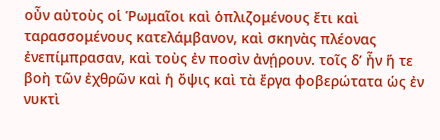οὖν αὐτοὺς οἱ Ῥωμαῖοι καὶ ὁπλιζομένους ἔτι καὶ ταρασσομένους κατελάμβανον, καὶ σκηνὰς πλέονας ἐνεπίμπρασαν, καὶ τοὺς ἐν ποσὶν ἀνῄρουν. τοῖς δʼ ἦν ἥ τε βοὴ τῶν ἐχθρῶν καὶ ἡ ὄψις καὶ τὰ ἔργα φοβερώτατα ὡς ἐν νυκτὶ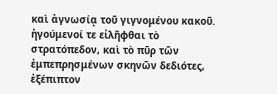καὶ ἀγνωσίᾳ τοῦ γιγνομένου κακοῦ. ἡγούμενοί τε εἰλῆφθαι τὸ στρατόπεδον, καὶ τὸ πῦρ τῶν ἐμπεπρησμένων σκηνῶν δεδιότες, ἐξέπιπτον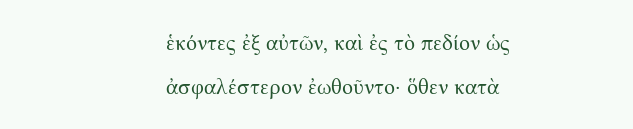ἑκόντες ἐξ αὐτῶν, καὶ ἐς τὸ πεδίον ὡς ἀσφαλέστερον ἐωθοῦντο· ὅθεν κατὰ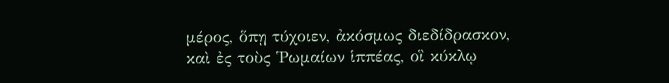μέρος, ὅπῃ τύχοιεν, ἀκόσμως διεδίδρασκον, καὶ ἐς τοὺς Ῥωμαίων ἱππέας, οἳ κύκλῳ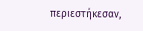περιεστήκεσαν,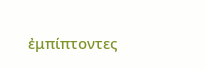ἐμπίπτοντες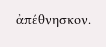ἀπέθνησκον.